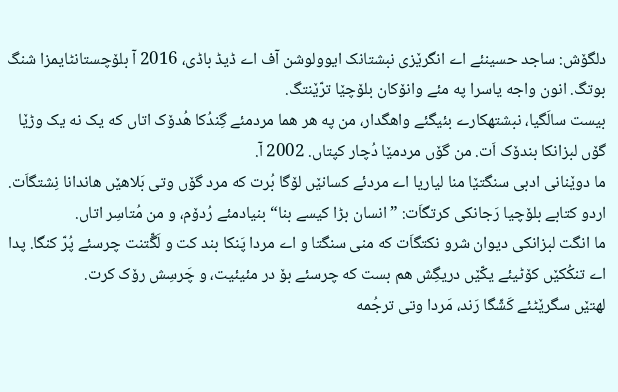دلگۆش: ساجد حسینئے اے انگرێزی نبشتانک ایوولوشن آف اے ڈیڈ باڈی، 2016 آ بلۆچستانٹایمزا شنگ بوتگ. انون واجه یاسرا په مئے وانۆکان بلۆچێا ترّێنتگ.
بیست سالَگیا، نبشتهکارے بئیگئے واهگدار، من په ھر ھما مردمئے گِندُکا ھُدۆک اتاں که یک نه یک وڑێا گۆں لبزانکا بندۆک اَت. من گۆں مردمێا دُچار کپتاں. 2002 آ.
ما دوێنانی ادبی سنگتێا منا لیاریا اے مردئے کسانێں لۆگا بُرت که مرد گۆں وتی بَلاهێں هاندانا نِشتگاَت. اردو کتابے بلۆچیا رَجانکی کرتگاَت: ”انسان بڑا کیسے بنا“ بنیادمئے رُدۆم، و من مُتاسِر اتاں.
ما انگت لبزانکی دیوان شرو نکتگاَت که منی سنگتا و اے مردا پَنکا بند کت و لَگِّتنت چرسئے پُرّ کنگا. پدا اے تنکُکێں کۆٹیئے یکّێں دریگِش هم بست که چرسئے بۆ در مئیئیت، و چَرسِش رۆک کرت.
لهتێں سگرێٹئے کَشّگا رَند، مَردا وتی ترجُمه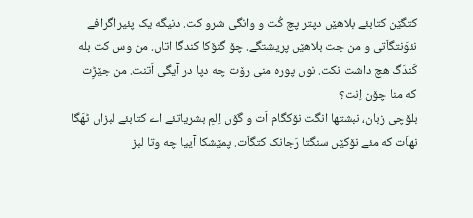کتگێن کتابئے بلاهێں دپتر پچ کُت و وانگی شرو کت. دنیگه یک پئیراگرافے نئوَنتگاَتی و من جت بلاهێں پریشتگے. چۆ گنۆکا کندگا اتاں. من وس کت بله کَندَگ ھچ داشت نکت. نوں پوره منی رۆت چه دپا در آیگی اَتنت. من جێڑِت که منا چۆن اِنت؟
بلۆچی زبان، نبشتھا انگت نۆکگام اَت و گۆں اِلمِ بشریاتئے اے کتابئے لبزاں ٹهَگا نهاَت که مئے نۆکێں سنگتا رَجانک کتگاَت. پمێشکا آییا چه وتا لبز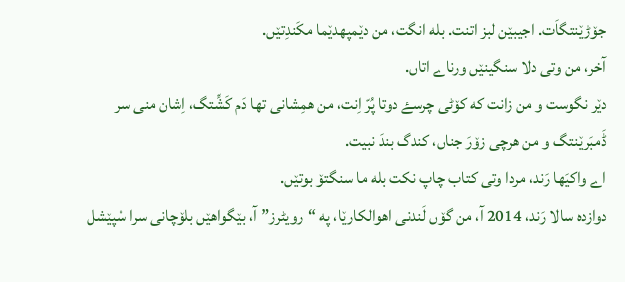جۆڑێنتگاَت. اجیبێن لبز اتنت. بله انگت، من دێمپهدێما مکَندِتێں.
آخر، من وتی دلا سنگینێں ورناے اتاں.
دێر نگوست و من زانت که کۆٹی چرسۓ دوتا پُرّ اِنت، من همِشانی تها دَم کَشِّتگ، اِشان منی سر ڈَمبَرێنتگ و من هرچی زۆرَ جناں، کندگ بندَ نبیت.
اے واکیَها رَند، مردا وتی کتاب چاپ نکت بله ما سنگتۆ بوتێں.
دوازده سالا رَند، 2014 آ، من گۆں لَندنی اھوالکارێا، په “رویٹرز” آ، بێگواھێں بلۆچانی سرا سْپێشل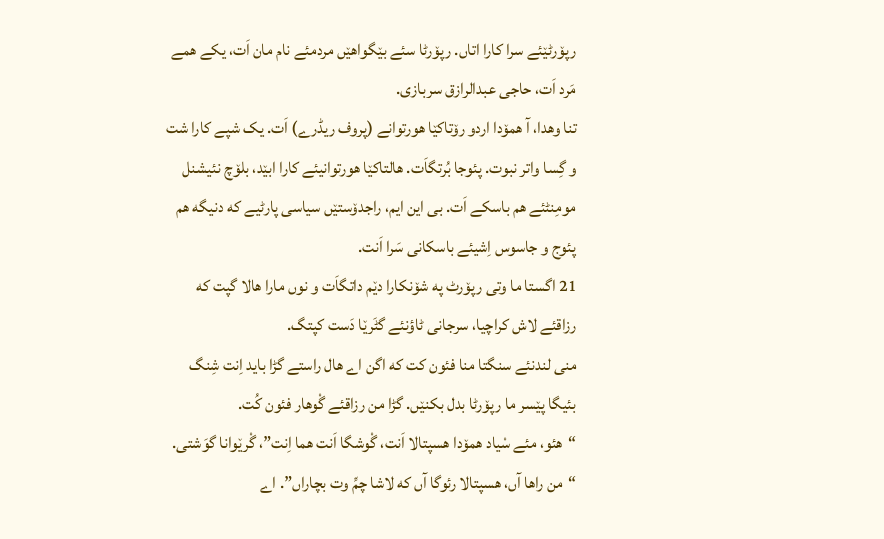رپۆرٹێئے سرا کارا اتاں. رپۆرٹا سئے بێگواھێں مردمئے نام مان اَت، یکے همے مَرد اَت، حاجی عبدالرازق سربازی.
تنا وھدا، آ همۆدا اردو رۆتاکێا ھورتوانے (پروف ریڈرے) اَت. یک شپے کارا شت و گِسا واتر نبوت. پئوجا بُرتگاَت. هالتاکێا هورتوانیئے کارا ابێد، بلۆچ نئیشنل مومِنٹئے هم باسکے اَت. بی این ایم، راجدۆستێں سیاسی پارٹیے که دنیگه هم پئوج و جاسوس اِشیئے باسکانی سَرا اَنت.
21 اگستا ما وتی رپۆرٹ په شۆنکارا دێم داتگاَت و نوں مارا هالا گپت که رزاقئے لاش کراچیا، سرجانی ٹاؤنئے گٹَرێا دَست کپتگ.
منی لندنئے سنگتا منا فئون کت که اگن اے ھال راستے گڑا باید اِنت شِنگ بئیگا پێسر ما رپۆرٹا بدل بکنێں. گڑا من رزاقئے گْوھار فئون کُت.
“ھئو، مئے سْیاد همۆدا هسپتالا اَنت، گْوشگا اَنت ھما اِنت”، گْرێوانا گوَشتی. “من راها آں، هسپتالا رئوگا آں که لاشا چمِّ وت بچاراں”. اے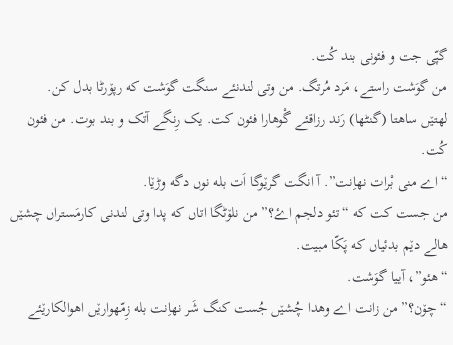گپّی جت و فئونی بند کُت.
من گوَشت راستے، مَرد مُرتگ. من وتی لندنئے سنگت گوَشت که رپۆرٹا بدل کن.
لهتێں ساهتا (گنٹها) رَند رزاقئے گْوهارا فئون کت. یک رِنگے آتک و بند بوت. من فئون کُت.
“اے منی بْرات نهاِنت”. آ انگت گرێوگا اَت بله نوں دگه وڑێا.
من جست کت که “تئو دلجم اۓ؟” من نلۆٹگا اتاں که پدا وتی لندنی کارمَستراں چشێں هالے دێم بدئیاں که پَکّا مبیت.
“ھئو”، آییا گوَشت.
“چۆن؟” من زانت اے وھدا چُشێں جُست کنگ شَر نهاِنت بله زِمّهوارێں اھوالکارێئے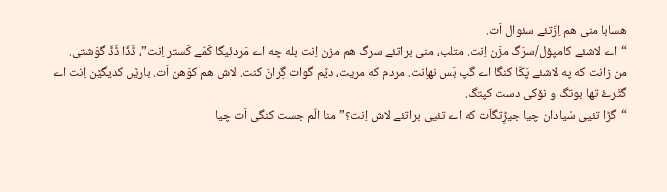ھسابا منی هم اِزّتئے سئوال اَت.
“اے لاشئے کامپۆل/سرَگ مزَن اِنت. متلب، منی براتئے سرگ ھم مزن اِنت بله چه اے مَردئیگا کَمّے کَستر اِنت”، ڈَڈّا ڈَڈّ گوَشتی.
من زانت که په لاشئے پَکّا کنگا اے گپ بَس نهاِنت. مردم که مریت، دێم گوات گِرانَ کنت. لاش هم کوَهن اَت. بارێں کدیگێن اِنت اے گٹَرۓ تها بوتگ و نۆکی دست کپتگ.
“گڑا تئیی سْیادان چیا جیڑِتگاَت که اے تئیی براتئے لاش اِنت؟” منا الّم جست کنگی اَت چیا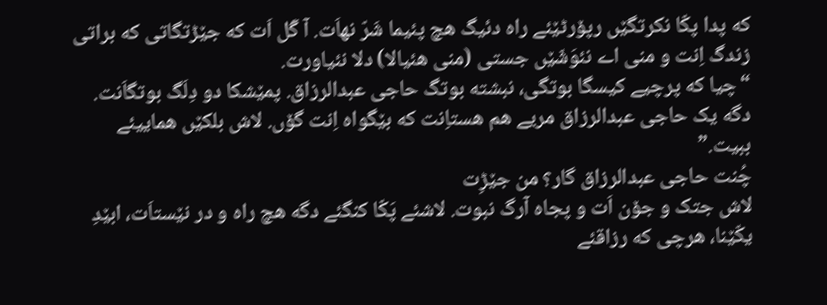که پدا پکّا نکرتگێں رپۆرٹێئے راه دئیگ هچ پئیما شَرّ نهاَت. آ گَل اَت که جێڑتگاتی که براتی زندگ اِنت و منی اے نئوَشّێں جستی (منی هئیالا) دلا نئیاورت.
“چیا که پرچیے کیسگا بوتگی، نبشته بوتگ حاجی عبدالرزاق. پمێشکا دو دِلَگ بوتگاَنت. دگه یک حاجی عبدالرزاق مریے هم ھستاِنت که بێگواه اِنت گۆں. لاش بلکێں ھماییئے ببیت.”
چُنت حاجی عبدالرزاق گار؟ من جێڑِت
لاش جتک و جۆن اَت و پجاه آرگ نبوت. لاشئے پَکّا کنگئے دگه هچ راه و در نێستاَت، ابێدِ یکّێنا، هرچی که رزاقئے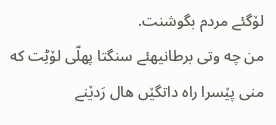لۆگئے مردم بگوشنت.
من چه وتی برطانیهئے سنگتا پھلّی لۆٹِت که منی پێسرا راه داتگێں هال رَدێنے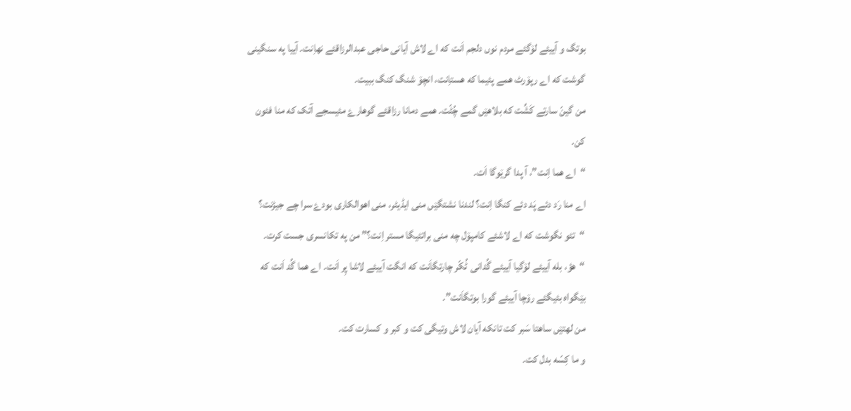بوتگ و آییئے لۆگئے مردم نوں دلجم اَنت که اے لاش آیانی حاجی عبدالرزاقئے نهاِنت. آییا په سنگینی گوشت که اے رپۆرٹ ھمے پئیما که هستاِنت، انچۆ شنگ کنگ ببیت.
من گینّ سارتے کَشِّت که بلاهێں گمے چُٹّت. همے دمانا رزاقئے گوھارۓ مئیسجے آتک که منا فئون کن.
“اے ھما اِنت”، آ پدا گرێوگا اَت.
اے منا رَد دئے پَد دئے کنگا اِنت؟ لندنا نشتگێں منی ایڈیٹر، منی اھوالکاری بودۓ سرا چے جیڑنت؟
“تئو نگوشت که اے لاشئے کامپۆل چه منی براتئیگا مستر اِنت؟” من په تکانسری جست کرت.
“ھؤ، بله آییئے لۆگیا آییئے گُدانی ٹُکّر چارتگاَنت که انگت آییئے لاشا پِر اَنت. اے ھما گُد اَنت که بێگواه بئیگئے رۆچا آییئے گورا بوتگاَنت”.
من لهتێں ساهتا سَبر کت تانکه آیان لاش وتیگی کت و کبر و کسارت کت.
و ما کِسّه بدل کت.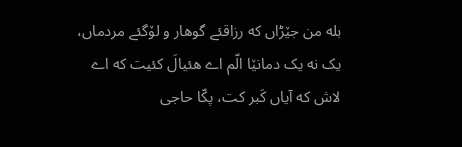بله من جێڑاں که رزاقئے گوهار و لۆگئے مردماں، یک نه یک دمانێا الّم اے هئیالَ کئیت که اے لاش که آیاں کَبر کت، پکّا حاجی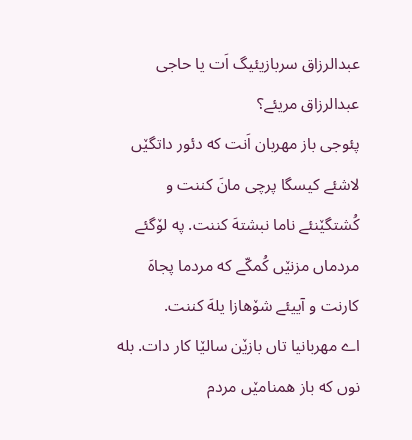عبدالرزاق سربازیئیگ اَت یا حاجی عبدالرزاق مریئے؟
پئوجی باز مهربان اَنت که دئور داتگێں لاشئے کیسگا پرچی مانَ کننت و کُشتگێنئے ناما نبشتهَ کننت. په لۆگئے مردماں مزنێں کُمکّے که مردما پجاهَ کارنت و آییئے شۆهازا یلهَ کننت.
اے مهربانیا تاں بازێن سالێا کار دات. بله نوں که باز همنامێں مردم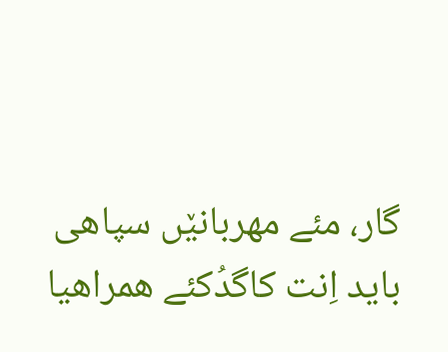گار، مئے مهربانێں سپاهی باید اِنت کاگدُکئے همراهیا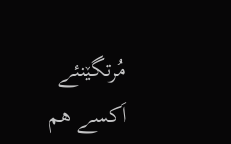مُرتگێنئے اَکسے هم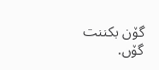گۆن بکننت گۆں.